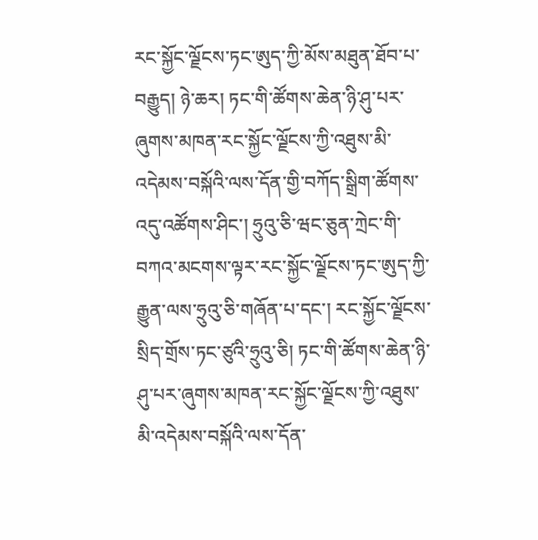རང་སྐྱོང་ལྗོངས་ཏང་ཨུད་ཀྱི་མོས་མཐུན་ཐོབ་པ་བརྒྱུད། ཉེ་ཆར། ཏང་གི་ཚོགས་ཆེན་ཉི་ཤུ་པར་ཞུགས་མཁན་རང་སྐྱོང་ལྗོངས་ཀྱི་འཐུས་མི་འདེམས་བསྐོའི་ལས་དོན་གྱི་བཀོད་སྒྲིག་ཚོགས་འདུ་འཚོགས་ཤིང་། ཧྲུའུ་ཅི་ཝང་ཅུན་ཀྲེང་གི་བཀའ་མངགས་ལྟར་རང་སྐྱོང་ལྗོངས་ཏང་ཨུད་ཀྱི་རྒྱུན་ལས་ཧྲུའུ་ཅི་གཞོན་པ་དང་། རང་སྐྱོང་ལྗོངས་སྲིད་གྲོས་ཏང་ཙུའི་ཧྲུའུ་ཅི། ཏང་གི་ཚོགས་ཆེན་ཉི་ཤུ་པར་ཞུགས་མཁན་རང་སྐྱོང་ལྗོངས་ཀྱི་འཐུས་མི་འདེམས་བསྐོའི་ལས་དོན་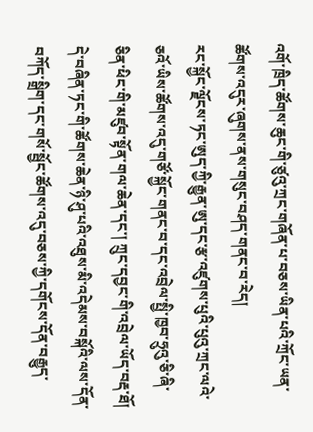འགོ་ཁྲིད་ཚོགས་ཆུང་གི་ཙུའུ་ཀྲང་གཞོན་པ་བཅས་ཡིན་པའི་ཀྲོང་ཡན་ཚོགས་འདུར་ཞུགས་ནས་གསུང་བཤད་གནང་བ་རེད།
རང་སྐྱོང་ལྗོངས་ཏང་ཨུད་ཀྱི་རྒྱུན་ཨུ་དང་རྩ་འཛུགས་པུའི་པུའུ་ཀྲང་ལའེ་ཅའོ་ཡིས་ཚོགས་འདུ་གཙོ་སྐྱོང་གནང་བ་དང་འབྲེལ་སྤྱི་ཁྱབ་ཧྲུའུ་ཅི་ཞི་ཅིན་ཕིང་གི་མཛུབ་སྟོན་གལ་ཆེན་དང་། ཀྲུང་དབྱང་གི་འབྲེལ་ཡོད་བརྡ་ཐོ། དེ་བཞིན་ཏང་གི་ཚོགས་ཆེན་ཉི་ཤུ་པའི་འཐུས་མི་འདེམས་བསྐོའི་ལས་དོན་བཀོད་སྒྲིག་དང་གསོ་སྦྱོང་ཚོགས་འདུ་བཅས་ཀྱི་དགོངས་དོན་བརྒྱུད་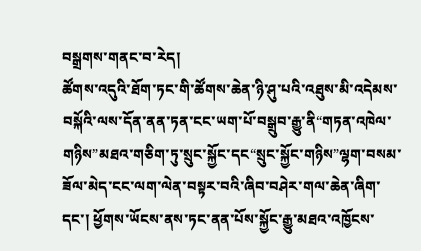བསྒྲགས་གནང་བ་རེད།
ཚོགས་འདུའི་ཐོག་ཏང་གི་ཚོགས་ཆེན་ཉི་ཤུ་པའི་འཐུས་མི་འདེམས་བསྐོའི་ལས་དོན་ནན་ཏན་ངང་ཡག་པོ་བསྒྲུབ་རྒྱུ་ནི“གཏན་འཁེལ་གཉིས”མཐའ་གཅིག་ཏུ་སྲུང་སྐྱོང་དང“སྲུང་སྐྱོང་གཉིས”ལྷག་བསམ་ཟོལ་མེད་ངང་ལག་ལེན་བསྟར་བའི་ཞིབ་བཤེར་གལ་ཆེན་ཞིག་དང་། ཕྱོགས་ཡོངས་ནས་ཏང་ནན་པོས་སྐྱོང་རྒྱུ་མཐའ་འཁྱོངས་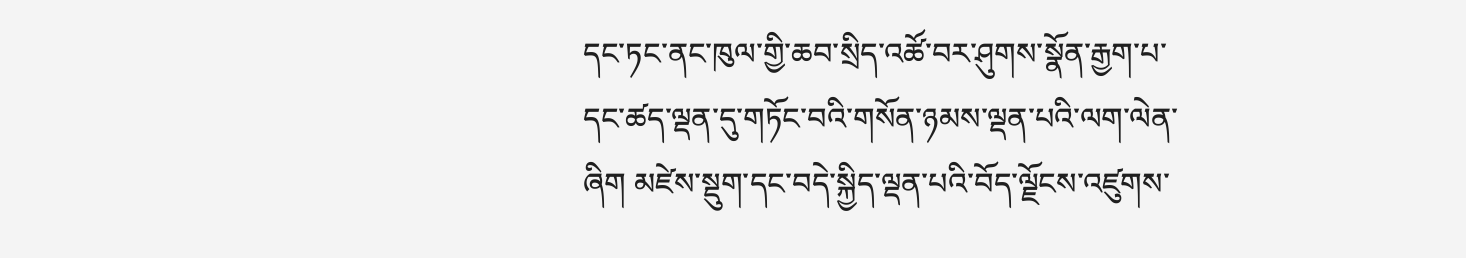དང་ཏང་ནང་ཁུལ་གྱི་ཆབ་སྲིད་འཚོ་བར་ཤུགས་སྣོན་རྒྱག་པ་དང་ཚད་ལྡན་དུ་གཏོང་བའི་གསོན་ཉམས་ལྡན་པའི་ལག་ལེན་ཞིག མཛེས་སྡུག་དང་བདེ་སྐྱིད་ལྡན་པའི་བོད་ལྗོངས་འཛུགས་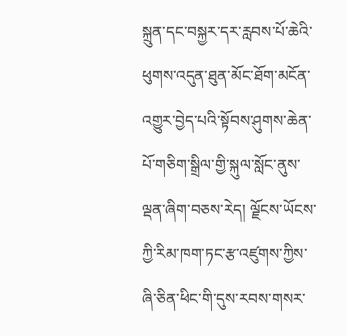སྐྲུན་དང་བསྐྱར་དར་རླབས་པོ་ཆེའི་ཕུགས་འདུན་ཐུན་མོང་ཐོག་མངོན་འགྱུར་བྱེད་པའི་སྟོབས་ཤུགས་ཆེན་པོ་གཅིག་སྒྲིལ་གྱི་སྐུལ་སློང་ནུས་ལྡན་ཞིག་བཅས་རེད། ལྗོངས་ཡོངས་ཀྱི་རིམ་ཁག་ཏང་རྩ་འཛུགས་ཀྱིས་ཞི་ཅིན་ཕིང་གི་དུས་རབས་གསར་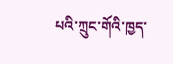པའི་ཀྲུང་གོའི་ཁྱད་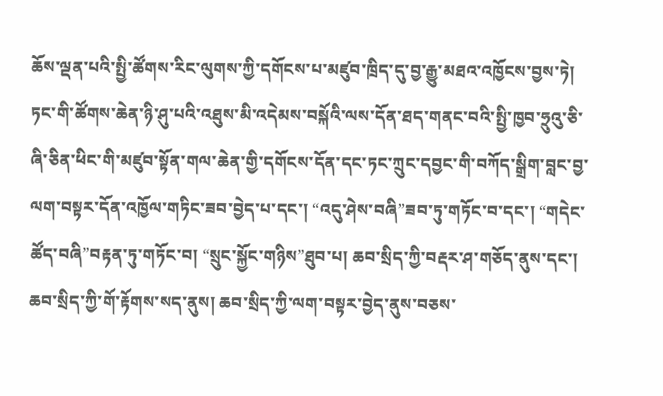ཆོས་ལྡན་པའི་སྤྱི་ཚོགས་རིང་ལུགས་ཀྱི་དགོངས་པ་མཛུབ་ཁྲིད་དུ་བྱ་རྒྱུ་མཐའ་འཁྱོངས་བྱས་ཏེ། ཏང་གི་ཚོགས་ཆེན་ཉི་ཤུ་པའི་འཐུས་མི་འདེམས་བསྐོའི་ལས་དོན་ཐད་གནང་བའི་སྤྱི་ཁྱབ་ཧྲུའུ་ཅི་ཞི་ཅིན་ཕིང་གི་མཛུབ་སྟོན་གལ་ཆེན་གྱི་དགོངས་དོན་དང་ཏང་ཀྲུང་དབྱང་གི་བཀོད་སྒྲིག་བླང་བྱ་ལག་བསྟར་དོན་འཁྱོལ་གཏིང་ཟབ་བྱེད་པ་དང་། “འདུ་ཤེས་བཞི”ཟབ་ཏུ་གཏོང་བ་དང་། “གདེང་ཚོད་བཞི”བརྟན་ཏུ་གཏོང་བ། “སྲུང་སྐྱོང་གཉིས”ཐུབ་པ། ཆབ་སྲིད་ཀྱི་བརྡར་ཤ་གཅོད་ནུས་དང་། ཆབ་སྲིད་ཀྱི་གོ་རྟོགས་སད་ནུས། ཆབ་སྲིད་ཀྱི་ལག་བསྟར་བྱེད་ནུས་བཅས་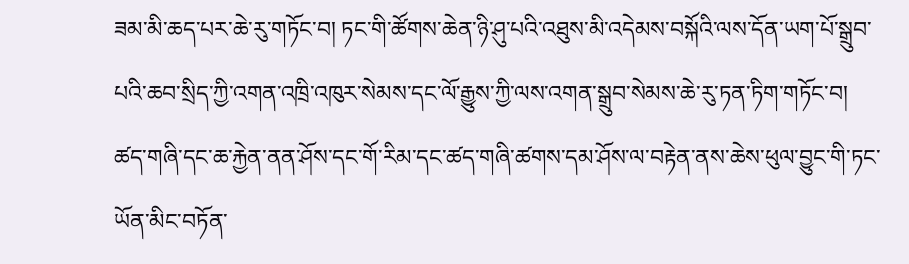ཟམ་མི་ཆད་པར་ཆེ་རུ་གཏོང་བ། ཏང་གི་ཚོགས་ཆེན་ཉི་ཤུ་པའི་འཐུས་མི་འདེམས་བསྐོའི་ལས་དོན་ཡག་པོ་སྒྲུབ་པའི་ཆབ་སྲིད་ཀྱི་འགན་འཁྲི་འཁུར་སེམས་དང་ལོ་རྒྱུས་ཀྱི་ལས་འགན་སྒྲུབ་སེམས་ཆེ་རུ་ཏན་ཏིག་གཏོང་བ། ཚད་གཞི་དང་ཆ་རྐྱེན་ནན་ཤོས་དང་གོ་རིམ་དང་ཚད་གཞི་ཚགས་དམ་ཤོས་ལ་བརྟེན་ནས་ཆེས་ཕུལ་བྱུང་གི་ཏང་ཡོན་མིང་བཏོན་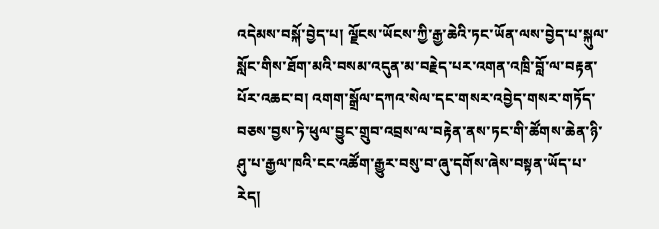འདེམས་བསྐོ་བྱེད་པ། ལྗོངས་ཡོངས་ཀྱི་རྒྱ་ཆེའི་ཏང་ཡོན་ལས་བྱེད་པ་སྐུལ་སློང་གིས་ཐོག་མའི་བསམ་འདུན་མ་བརྗེད་པར་འགན་འཁྲི་བློ་ལ་བརྟན་པོར་འཆང་བ། འགག་སྒྲོལ་དཀའ་སེལ་དང་གསར་འབྱེད་གསར་གཏོད་བཅས་བྱས་ཏེ་ཕུལ་བྱུང་གྲུབ་འབྲས་ལ་བརྟེན་ནས་ཏང་གི་ཚོགས་ཆེན་ཉི་ཤུ་པ་རྒྱལ་ཁའི་ངང་འཚོག་རྒྱུར་བསུ་བ་ཞུ་དགོས་ཞེས་བསྟན་ཡོད་པ་རེད།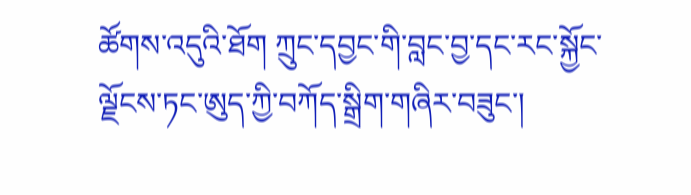ཚོགས་འདུའི་ཐོག ཀྲུང་དབྱང་གི་བླང་བྱ་དང་རང་སྐྱོང་ལྗོངས་ཏང་ཨུད་ཀྱི་བཀོད་སྒྲིག་གཞིར་བཟུང་།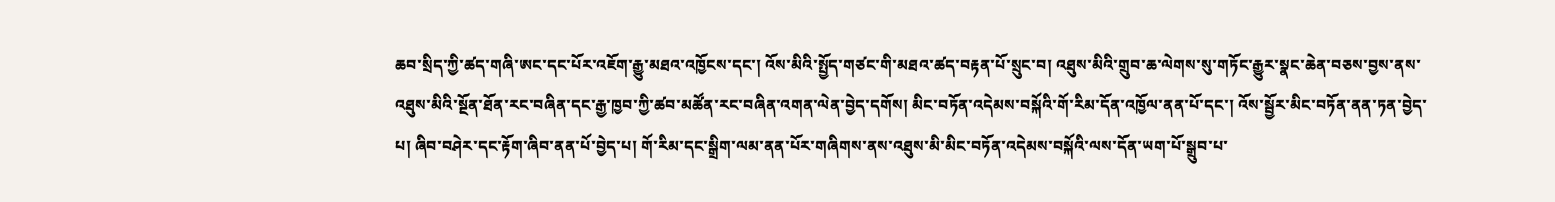ཆབ་སྲིད་ཀྱི་ཚད་གཞི་ཨང་དང་པོར་འཇོག་རྒྱུ་མཐའ་འཁྱོངས་དང་། འོས་མིའི་སྤྱོད་གཙང་གི་མཐའ་ཚད་བརྟན་པོ་སྲུང་བ། འཐུས་མིའི་གྲུབ་ཆ་ལེགས་སུ་གཏོང་རྒྱུར་སྣང་ཆེན་བཅས་བྱས་ནས་འཐུས་མིའི་སྔོན་ཐོན་རང་བཞིན་དང་རྒྱ་ཁྱབ་ཀྱི་ཚབ་མཚོན་རང་བཞིན་འགན་ལེན་བྱེད་དགོས། མིང་བཏོན་འདེམས་བསྐོའི་གོ་རིམ་དོན་འཁྱོལ་ནན་པོ་དང་། འོས་སྦྱོར་མིང་བཏོན་ནན་ཏན་བྱེད་པ། ཞིབ་བཤེར་དང་རྟོག་ཞིབ་ནན་པོ་བྱེད་པ། གོ་རིམ་དང་སྒྲིག་ལམ་ནན་པོར་གཞིགས་ནས་འཐུས་མི་མིང་བཏོན་འདེམས་བསྐོའི་ལས་དོན་ཡག་པོ་སྒྲུབ་པ་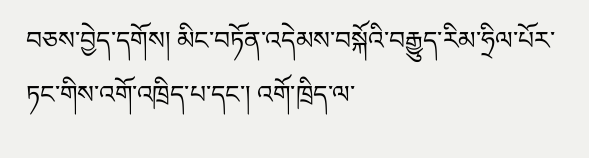བཅས་བྱེད་དགོས། མིང་བཏོན་འདེམས་བསྐོའི་བརྒྱུད་རིམ་ཧྲིལ་པོར་ཏང་གིས་འགོ་འཁྲིད་པ་དང་། འགོ་ཁྲིད་ལ་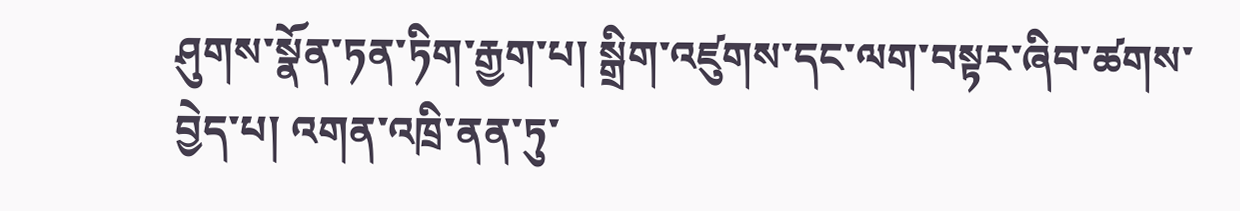ཤུགས་སྣོན་ཏན་ཏིག་རྒྱག་པ། སྒྲིག་འཛུགས་དང་ལག་བསྟར་ཞིབ་ཚགས་བྱེད་པ། འགན་འཁྲི་ནན་ཏུ་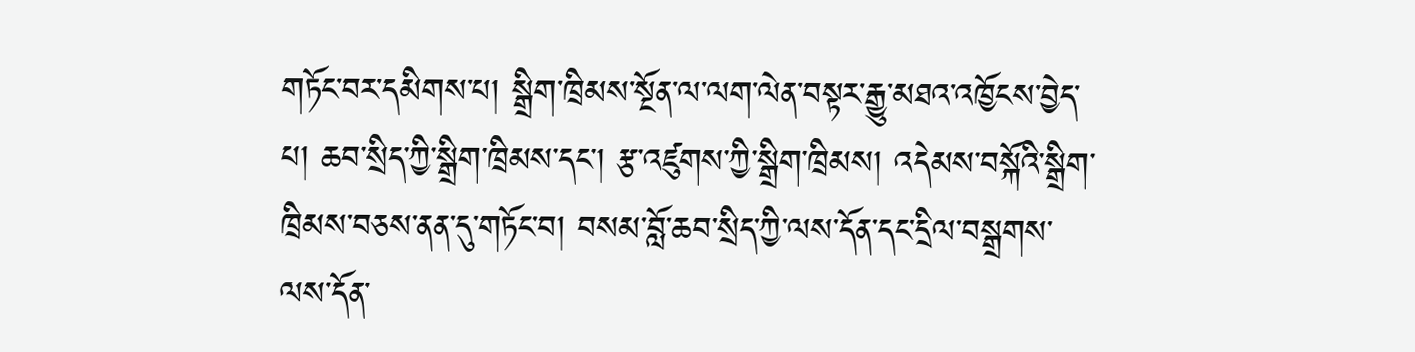གཏོང་བར་དམིགས་པ། སྒྲིག་ཁྲིམས་སྔོན་ལ་ལག་ལེན་བསྟར་རྒྱུ་མཐའ་འཁྱོངས་བྱེད་པ། ཆབ་སྲིད་ཀྱི་སྒྲིག་ཁྲིམས་དང་། རྩ་འཛུགས་ཀྱི་སྒྲིག་ཁྲིམས། འདེམས་བསྐོའི་སྒྲིག་ཁྲིམས་བཅས་ནན་དུ་གཏོང་བ། བསམ་བློ་ཆབ་སྲིད་ཀྱི་ལས་དོན་དང་དྲིལ་བསྒྲགས་ལས་དོན་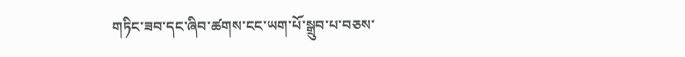གཏིང་ཟབ་དང་ཞིབ་ཚགས་ངང་ཡག་པོ་སྒྲུབ་པ་བཅས་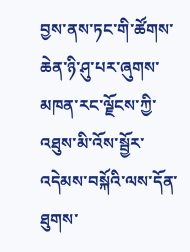བྱས་ནས་ཏང་གི་ཚོགས་ཆེན་ཉི་ཤུ་པར་ཞུགས་མཁན་རང་ལྗོངས་ཀྱི་འཐུས་མི་འོས་སྦྱོར་འདེམས་བསྐོའི་ལས་དོན་ཐུགས་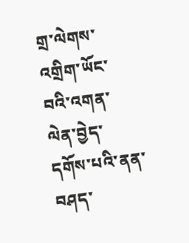གྲ་ལེགས་འགྲིག་ཡོང་བའི་འགན་ལེན་བྱེད་དགོས་པའི་ནན་བཤད་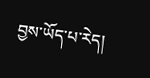བྱས་ཡོད་པ་རེད།